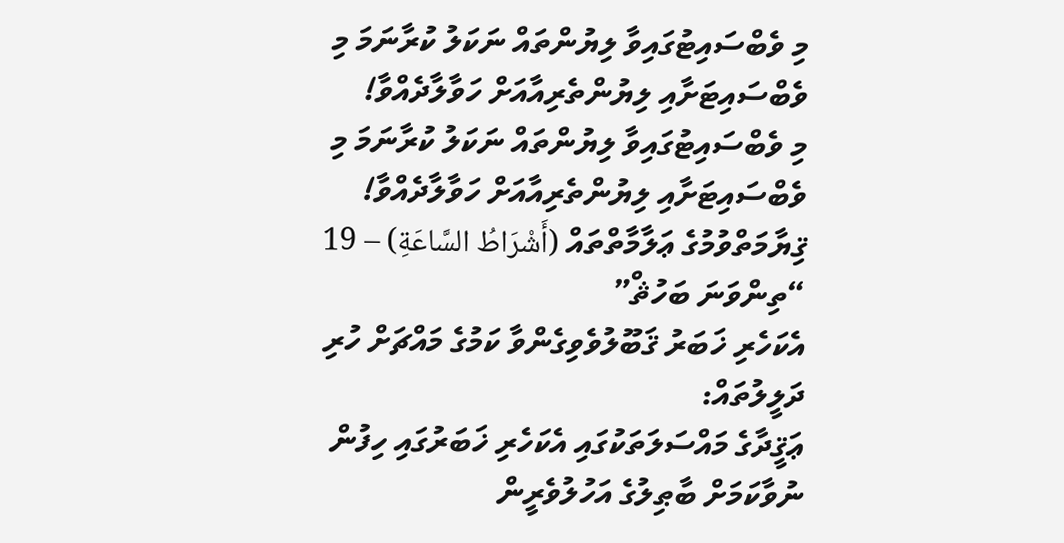މި ވެބްސައިޓުގައިވާ ލިޔުންތައް ނަކަލު ކުރާނަމަ މި ވެބްސައިޓަށާއި ލިޔުންތެރިއާއަށް ހަވާލާދެއްވާ!
މި ވެބްސައިޓުގައިވާ ލިޔުންތައް ނަކަލު ކުރާނަމަ މި ވެބްސައިޓަށާއި ލިޔުންތެރިއާއަށް ހަވާލާދެއްވާ!
ޤިޔާމަތްވުމުގެ ޢަލާމާތްތައް (أَشْرَاطُ السَّاعَةِ) – 19 “ތިންވަނަ ބަހުޘް”
އެކަހެރި ޚަބަރު ޤަބޫލުވެވިގެންވާ ކަމުގެ މައްޗަށް ހުރި ދަލީލުތައް:
ޢަޤީދާގެ މައްސަލަތަކުގައި އެކަހެރި ޚަބަރުގައި ހިފުން ނުވާކަމަށް ބާޠިލުގެ އަހުލުވެރީން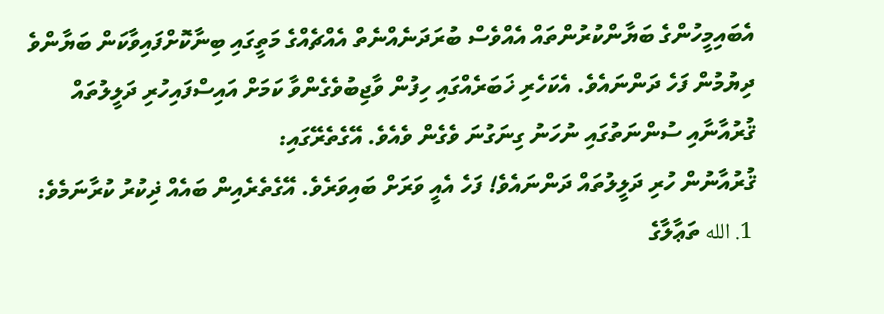އެބައިމީހުންގެ ބަޔާންކުރުންތައް އެއްވެސް ބުރަދަނެއްނެތް އެއްޗެއްގެ މަތީގައި ބިނާކޮށްފައިވާކަން ބަޔާންވެ ދިޔުމުން ފަހެ ދަންނައެވެ. އެކަހެރި ޚަބަރެއްގައި ހިފުން ވާޖިބުވެގެންވާ ކަމަށް އައިސްފައިހުރި ދަލީލުތައް ޤުރުއާނާއި ސުންނަތުގައި ނުހަނު ގިނަގުނަ ވެގެން ވެއެވެ. އޭގެތެރޭގައި:
ޤުރުއާނުން ހުރި ދަލީލުތައް ދަންނައެވެ! ފަހެ އެއީ ވަރަށް ބައިވަރެވެ. އޭގެތެރެއިން ބައެއް ޛިކުރު ކުރާނަމެވެ:
 1. الله ތަޢާލާގެ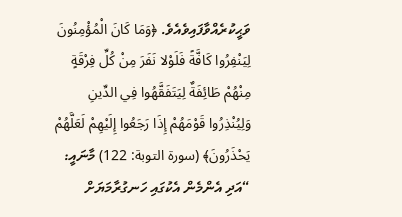ވަޙީކުރެއްވާފައިވެއެވެ. ﴿وَمَا كَانَ الْمُؤْمِنُونَ لِيَنْفِرُوا كَافَّةً فَلَوْلا نَفَرَ مِنْ كُلِّ فِرْقَةٍ مِنْهُمْ طَائِفَةٌ لِيَتَفَقَّهُوا فِي الدِّينِ وَلِيُنْذِرُوا قَوْمَهُمْ إِذَا رَجَعُوا إِلَيْهِمْ لَعَلَّهُمْ يَحْذَرُونَ﴾ (سورة التوبة: 122) މާނައީ: “އަދި އެންމެން އެކުގައި ހަނގުރާމަޔަށް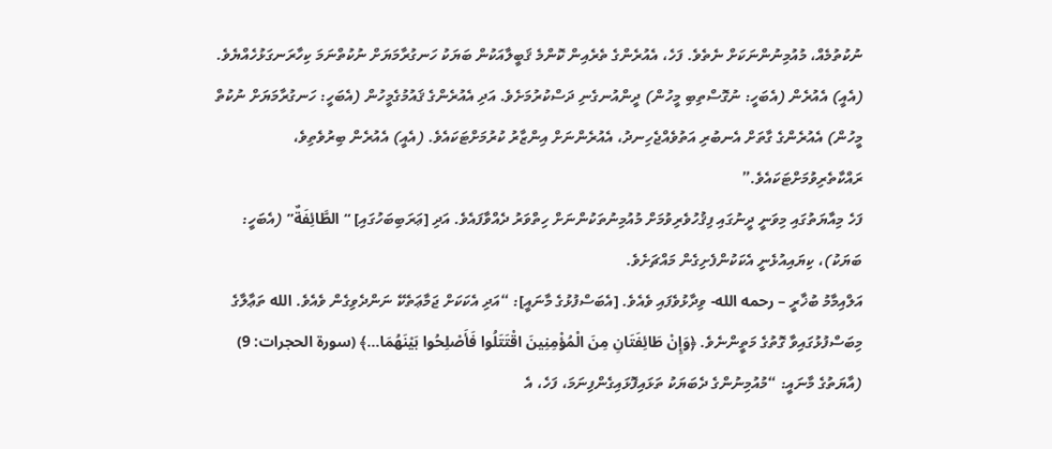ނުކުތުމެއް، މުއުމިނުންނަކަށް ނެތެވެ. ފަހެ، އެއުރެންގެ ތެރެއިން ކޮންމެ ޤަބީލާއަކުން ބަޔަކު ހަނގުރާމަޔަށް ނުކުތްނަމަ ކިހާރަނގަޅުހެއްޔެވެ. (އެއީ) އެއުރެން (އެބަހީ: ނުގޮސްތިބި މީހުން) ދީންއުނގެނި ދަސްކުރުމަށެވެ. އަދި އެއުރެންގެ ޤައުމުގެމީހުން (އެބަހީ: ހަނގުރާމަޔަށް ނުކުތް މީހުން) އެއުރެންގެ ގާތަށް އެނބުރި އަތުވެއްޖެހިނދު، އެއުރެންނަށް އިންޒާރު ކުރުމަށްޓަކައެވެ. (އެއީ) އެއުރެން ބިރުވެތިވެ، ރައްކާތެރިވުމަށްޓަކައެވެ.”
ފަހެ މިއާޔަތުގައި މިވަނީ ދީނުގައި ފިޤުހުވެރިވުމަށް މުއުމިނުތަކުންނަށް ހިތްވަރު ދެއްވާފައެވެ. އަދި [ޢަރަބިބަހުގައި] “الطَّائِفَةٌ” (އެބަހީ: ބަޔަކު)، ކިޔައިއުޅެނީ އެކަކުންފެށިގެން މައްޗަށެވެ.
އަލްއިމާމު ބުޚާރީ – رحمه الله- ވިދާޅުވެފައި ވެއެވެ. [އެބަސްފުޅުގެ މާނައީ]: “އަދި އެކަކަށް ޖަމާޢަތެކޭ ނަންދެވިގެން ވެއެވެ. الله ތަޢާލާގެ މިބަސްފުޅުގައިވާ ގޮތުގެ މަތީންނެވެ. ﴿وَإِنْ طَائِفَتَانِ مِنَ الْمُؤْمِنِينَ اقْتَتَلُوا فَأَصْلِحُوا بَيْنَهُمَا…﴾ (سورة الحجرات: 9) (އާޔަތުގެ މާނައީ: “މުއުމިނުންގެ ދެބަޔަކު ތަޅައިފޮޅައިގެންފިނަމަ، ފަހެ، އެ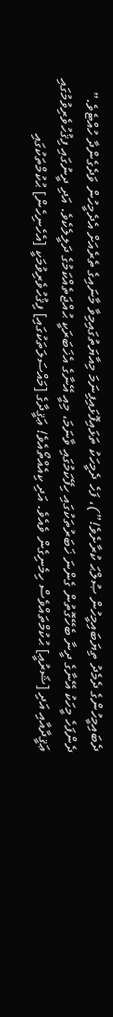ދެބައިމީހުންގެ ދެމެދު ތިޔަބައިމީހުން ޞުލްޙަ ކުރާށެވެ!”)، ފަހެ ދެމީހަކު ތަޅައިފޮޅައިފިނަމަ މިއާޔަތުގައިމިވާ މާނައިގެ ތެރެއަށް އެދެމީހުން ވަދެގެންދާ ހުއްޓެވެ.”
ދެންފަހެ މީހަކު އޭނާގެ ދީނާ ބެހޭގޮތުން ގެންނަ ޚަބަރުތަކުގައި ހިފޭކަމުގައި ވާނަމަ، މިއީ އޭނާގެ އެޚަބަރަކީ ޙުއްޖަތެއްކަމުގެ ދަލީލެކެވެ. އަދި ދީނުގައި ފިޤުހުވެރިވުމުގައި ޢަޤީދާއާއި އަދި [ޝަރުޢީ] ޙުކުމްތައްވެސް ހިމެނިގެން ވެއެވެ. އަދި ކިއެއްތޯއެވެ! ޢަޤީދާގެ [މައްސަލަތަކުގައި] ފިޤުހުވެރިވުމަކީ [އެހެނިހެން] ޙުކުމްތަކުގައި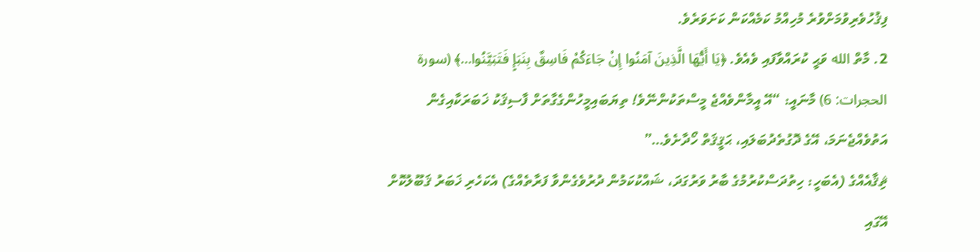ފިޤުހުވެރިވުމަށްވުރެ މުހިއްމު ކަމެއްކަން ކަށަވަރެވެ.
2. މާތް الله ވަޙީ ކުރައްވާފައި ވެއެވެ. ﴿يَا أَيُّهَا الَّذِينَ آمَنُوا إِنْ جَاءَكُمْ فَاسِقٌ بِنَبَإٍ فَتَبَيَّنُوا…﴾ (سورة الحجرات: 6) މާނައީ: “އޭ އީމާންވެއްޖެ މީސްތަކުންނޭވެ! ތިޔަބައިމީހުންގެގާތަށް ފާސިޤަކު ޚަބަރަކާއިގެން އަތުވެއްޖެނަމަ، އޭގެ ދޮގުތެދުބަލައި، ޙަޤީޤަތް ހޯދާށެވެ…”
ޘިޤާއެއްގެ (އެބަހީ: ހިތުދަސްކުރުމުގެ ބާރު ވަރުގަދަ، ޝައްކުކަމުން ދުރުވެގެންވާ ފަރާތެއްގެ) އެކަހެރި ޚަބަރު ޤަބޫލުކޮށް އޭގައި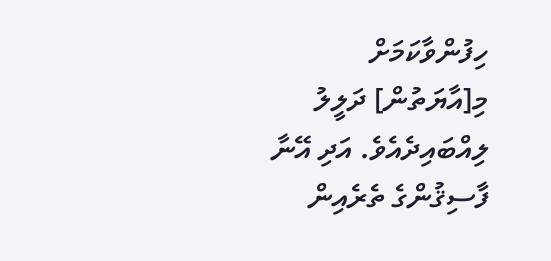ހިފުންވާކަމަށް މި[އާޔަތުން] ދަލީލު ލިއްބައިދެއެވެ. އަދި އޭނާ ފާސިޤުންގެ ތެރެއިން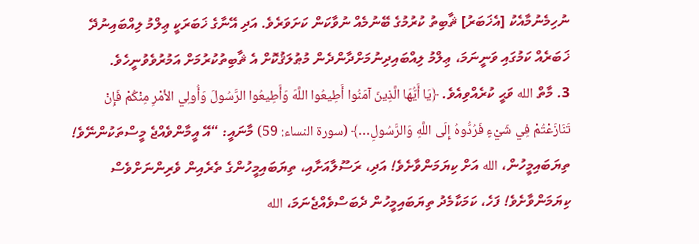ނުހިމެނުމާއެކު [އެޚަބަރު] ޘާބިތު ކުރުމުގެ ބޭނުމެއް ނުވާކަން ކަށަވަރެވެ. އަދި އޭނާގެ ޚަބަރަކީ ޢިލްމު ލިއްބައިނުދޭ ޚަބަރެއް ކަމުގައި ވަނީނަމަ، ޢިލްމު ލިއްބައިދިނުމަށްދާންދެން މުޠުލަޤުކޮށް އެ ޘާބިތުކުރުމަށް އަމުރުވެވުނީހެވެ.
3. މާތް الله ވަޙީ ކުރެއްވިއެވެ. ﴿يَا أَيُّهَا الَّذِينَ آمَنُوا أَطِيعُوا اللَّهَ وَأَطِيعُوا الرَّسُولَ وَأُولِي الأمْرِ مِنْكُمْ فَإِنْ تَنَازَعْتُمْ فِي شَيْءٍ فَرُدُّوهُ إِلَى اللَّهِ وَالرَّسُولِ…﴾ (سورة النساء: 59) މާނައީ: “އޭ އީމާންވެއްޖެ މީސްތަކުންނޭވެ! ތިޔަބައިމީހުން، الله އަށް ކިޔަމަންވާށެވެ! އަދި، ރަސޫލާއަށާއި، ތިޔަބައިމީހުންގެ ތެރެއިން ވެރިންނަށްވެސް ކިޔަމަންވާށެވެ! ފަހެ، ކަމަކާމެދު ތިޔަބައިމީހުން ދެބަސްވެއްޖެނަމަ، الله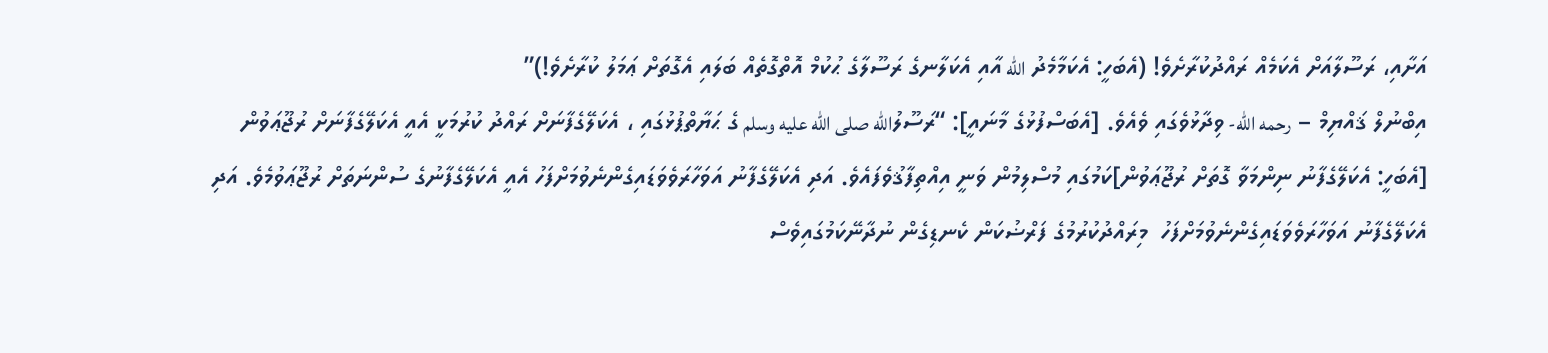އަށާއި، ރަސޫލާއަށް އެކަމެއް ރައްދުކުރާށެވެ! (އެބަހީ: އެކަމާމެދު الله އާއި އެކަލާނގެ ރަސޫލާގެ ޙުކުމް އޮތްގޮތެއް ބަލައި އެގޮތަށް ޢަމަލު ކުރާށެވެ!)”
އިބްނުލް ޤައްޔިމް – رحمه الله- ވިދާޅުވެގައި ވެއެވެ. [އެބަސްފުޅުގެ މާނައީ]: “ރަސޫލުالله صلى الله عليه وسلم ގެ ޙަޔާތްޕުޅުގައި ، އެކަލޭގެފާނަށް ރައްދު ކުރުމަކީ އެއީ އެކަލޭގެފާނަށް ރުޖޫޢަވުން [އެބަހީ: އެކަލޭގެފާނު ނިންމަވާ ގޮތަށް ރުޖޫޢަވުން]ކަމުގައި މުސްލިމުން ވަނީ އިއްތިފާޤުވެފައެވެ. އަދި އެކަލޭގެފާނު އަވަހާރަވެވަޑައިގެންނެވުމަށްފަހު އެއީ އެކަލޭގެފާނުގެ ސުންނަތަށް ރުޖޫޢަވުމެވެ. އަދި އެކަލޭގެފާނު އަވަހާރަވެވަޑައިގެންނެވުމަށްފަހު  މިރައްދުކުރުމުގެ ފަރްޟުކަން ކެނޑިގެން ނުދާނޭކަމުގައިވެސް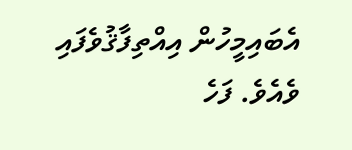އެބައިމީހުން އިއްތިފާޤުވެފައި ވެއެވެ. ފަހެ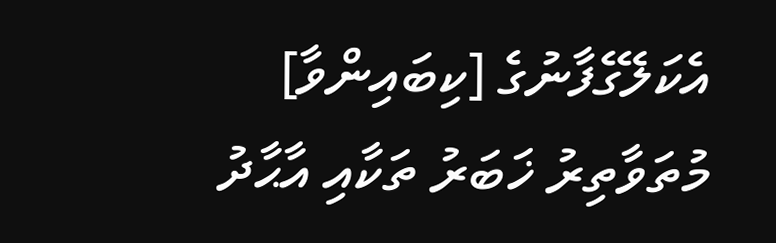އެކަލޭގެފާނުގެ [ކިބައިންވާ] މުތަވާތިރު ޚަބަރު ތަކާއި އާޙާދު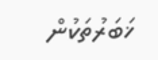ޚަބަރުތަކުން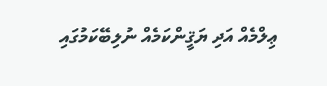ޢިލްމެއް އަދި ޔަޤީންކަމެއް ނުލިބޭކަމުގައި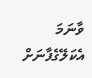ވާނަމަ އެކަލޭގެފާނަށް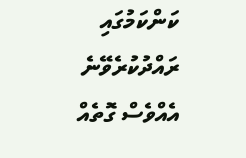ކަންކަމުގައި ރައްދުކުރެވޭނެ އެއްވެސް ގޮތެއް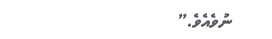ނުވެއެވެ.”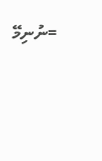=ނުނިމޭ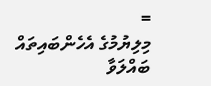=
މިލިޔުމުގެ އެހެންބައިތައް ބައްލަވާ